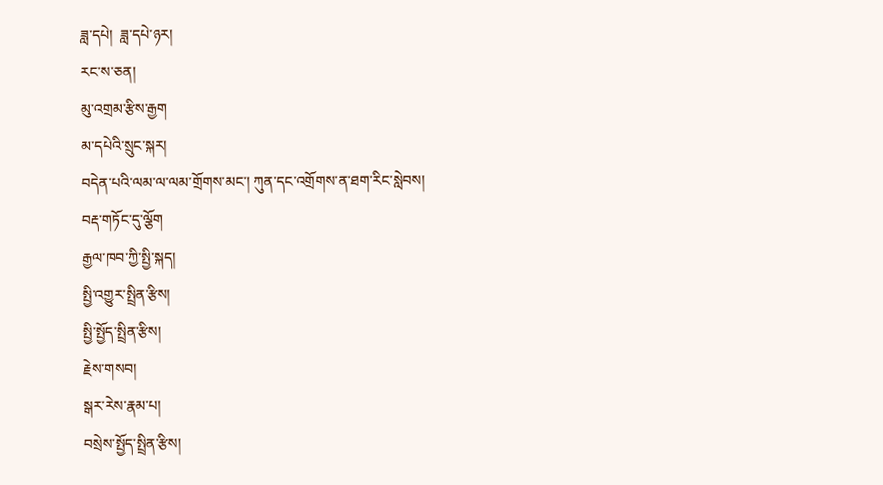ཟླ་དཔེ།  ཟླ་དཔེ་ཉར།
རང་ས་ཅན།
མུ་འགྲམ་རྩིས་རྒྱག
མ་དཔེའི་སྲུང་སྐར།
བདེན་པའི་ལམ་ལ་ལམ་གྲོགས་མང་། ཀུན་དང་འགྲོགས་ན་ཐག་རིང་སླེབས།
བརྡ་གཏོང་དུ་ལྕོག
རྒྱལ་ཁབ་ཀྱི་སྤྱི་སྐད།
སྤྱི་འགྱུར་སྤྲིན་རྩིས།
སྤྱི་སྤྱོད་སྤྲིན་རྩིས།
རྗེས་གསབ།
སྒར་རེས་རྣམ་པ།
བསྲེས་སྤྱོད་སྤྲིན་རྩིས།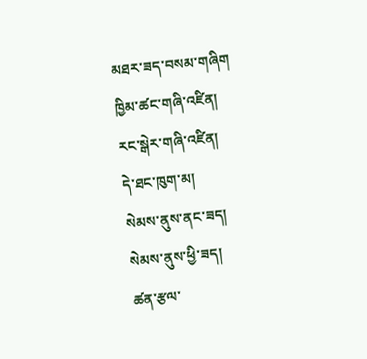མཐར་ཟད་བསམ་གཞིག
ཁྱིམ་ཚང་གཞི་འཛིན།
རང་སྒེར་གཞི་འཛིན།
དེ་ཐང་ཁུག་མ།
སེམས་ནུས་ནང་ཟད།
སེམས་ནུས་ཕྱི་ཟད།
ཚན་རྩལ་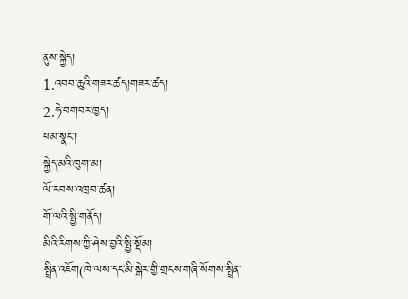ནུས་སྐྱེད།
1.འབབ་ཆུའི་གཟར་ཚད།གཟར་ཚད།
2.ཧེ་བགབར་ཁྱད།
ཕམ་སྣང་།
སྐྱེད་མའི་ཁུག་མ།
ལོ་རབས་འཁྲབ་ཚན།
གོ་ལའི་སྤྱི་གནོད།
མིའི་རིགས་ཀྱི་ཤེས་བྱའི་སྤྱི་སྡོམ།
སྤྲིན་འཇོག(ཁེ་ལས་དང་མི་སྒེར་གྱི་གྲངས་གཞི་སོགས་སྤྲིན་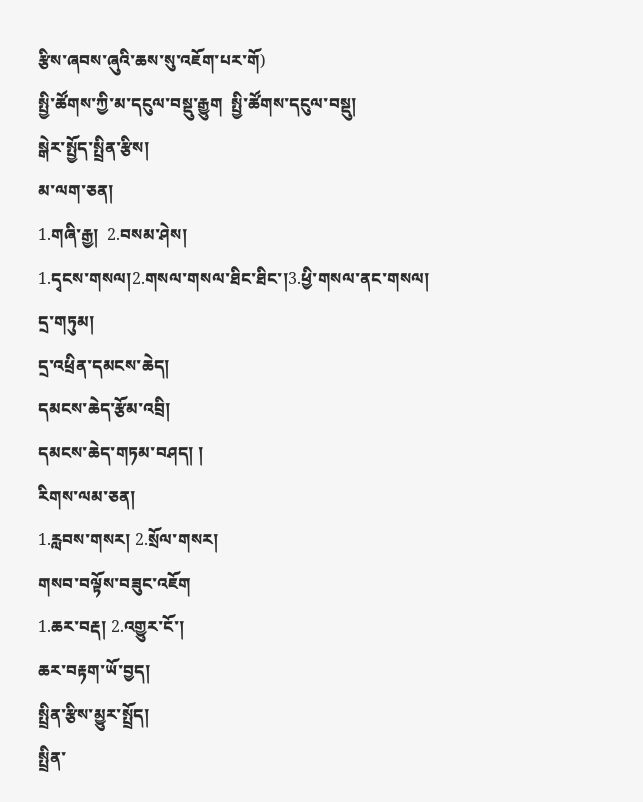རྩིས་ཞབས་ཞུའི་ཆས་སུ་འཇོག་པར་གོ)
སྤྱི་ཚོགས་ཀྱི་མ་དངུལ་བསྡུ་རྒྱུག  སྤྱི་ཚོགས་དངུལ་བསྡུ།
སྒེར་སྤྱོད་སྤྲིན་རྩིས།
མ་ལག་ཅན།
1.གཞི་རྒྱ།  2.བསམ་ཤེས།
1.དྭངས་གསལ།2.གསལ་གསལ་ཐིང་ཐིང་།3.ཕྱི་གསལ་ནང་གསལ།
དྲ་གཏུམ།
དྲ་འཕྲིན་དམངས་ཆེད།
དམངས་ཆེད་རྩོམ་འབྲི།
དམངས་ཆེད་གཏམ་བཤད། །
རིགས་ལམ་ཅན།
1.རླབས་གསར། 2.སྲོལ་གསར།
གསབ་བལྟོས་བཟུང་འཇོག
1.ཆར་བརྡ། 2.འགྱུར་ངོ་།
ཆར་བརྟག་ཡོ་བྱད།
སྤྲིན་རྩིས་མྱུར་སྤྲོད།
སྤྲིན་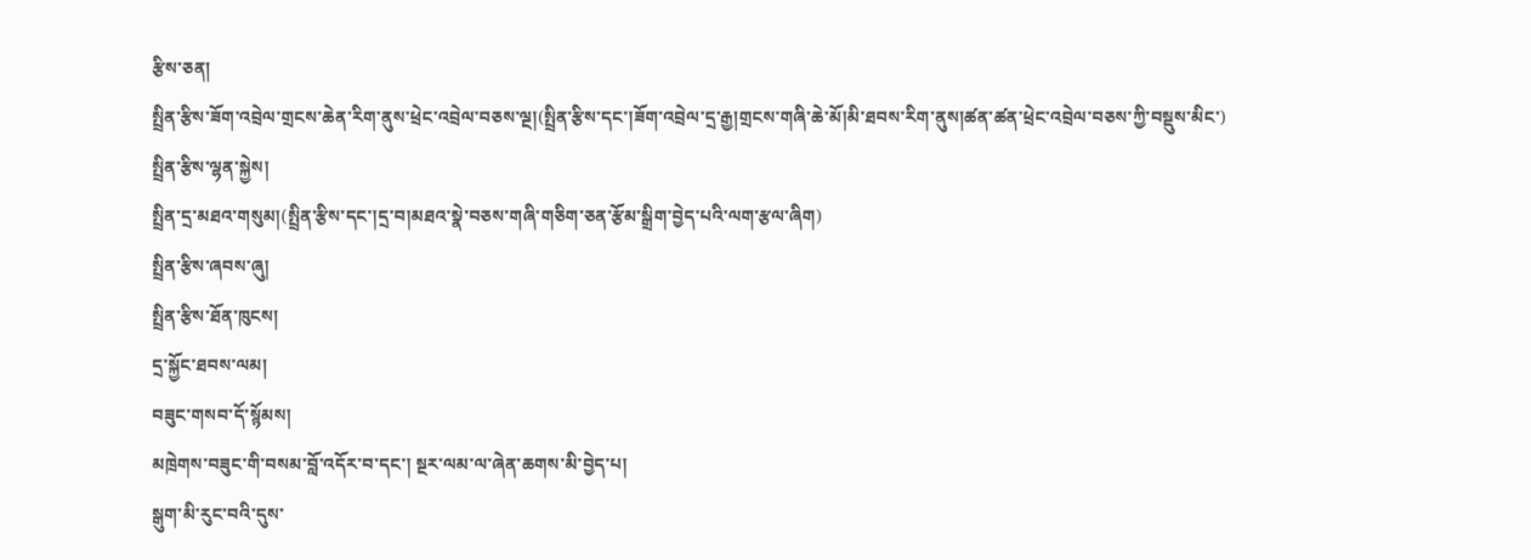རྩིས་ཅན།
སྤྲིན་རྩིས་ཟོག་འབྲེལ་གྲངས་ཆེན་རིག་ནུས་ཕྲེང་འབྲེལ་བཅས་ལྔ།(སྤྲིན་རྩིས་དང་།ཟོག་འབྲེལ་དྲ་རྒྱ།གྲངས་གཞི་ཆེ་མོ།མི་ཐབས་རིག་ནུས།ཚན་ཚན་ཕྲེང་འབྲེལ་བཅས་ཀྱི་བསྡུས་མིང་)
སྤྲིན་རྩིས་ལྷན་སྐྱེས།
སྤྲིན་དྲ་མཐའ་གསུམ།(སྤྲིན་རྩིས་དང་།དྲ་བ།མཐའ་སྣེ་བཅས་གཞི་གཅིག་ཅན་རྩོམ་སྒྲིག་བྱེད་པའི་ལག་རྩལ་ཞིག)
སྤྲིན་རྩིས་ཞབས་ཞུ།
སྤྲིན་རྩིས་ཐོན་ཁུངས།
དྲ་སྐྱོང་ཐབས་ལམ།
བཟུང་གསབ་དོ་སྙོམས།
མཁྲེགས་བཟུང་གི་བསམ་བློ་འདོར་བ་དང་། སྔར་ལམ་ལ་ཞེན་ཆགས་མི་བྱེད་པ།
སྒུག་མི་རུང་བའི་དུས་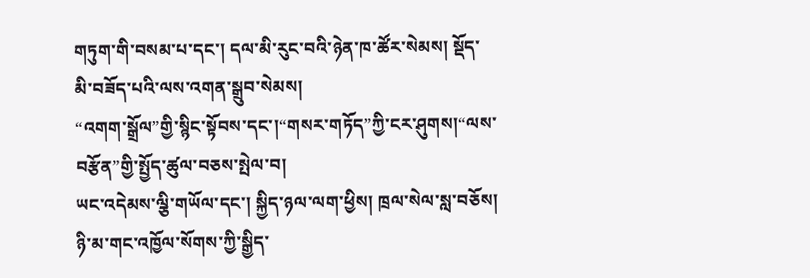གཏུག་གི་བསམ་པ་དང་། དལ་མི་རུང་བའི་ཉེན་ཁ་ཚོར་སེམས། སྡོད་མི་བཟོད་པའི་ལས་འགན་སྒྲུབ་སེམས།
“འགག་སྒྲོལ”གྱི་སྙིང་སྟོབས་དང་།“གསར་གཏོད”ཀྱི་ངར་ཤུགས།“ལས་བརྩོན”གྱི་སྤྱོད་ཚུལ་བཅས་སྤེལ་བ།
ཡང་འདེམས་ལྕི་གཡོལ་དང་། སྐྱིད་ཉལ་ལག་ཕྱིས། ཁྲལ་སེལ་སླ་བཅོས། ཉི་མ་གང་འཁྱོལ་སོགས་ཀྱི་སྒྱིད་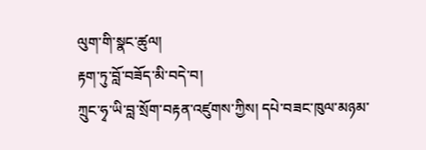ལུག་གི་སྣང་ཚུལ།
རྟག་ཏུ་བློ་བཟོད་མི་བདེ་བ།
ཀྲུང་ཧྭ་ཡི་བླ་སྲོག་བརྟན་འཛུགས་ཀྱིས། དཔེ་བཟང་ཁུལ་མཉམ་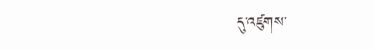དུ་འཛུགས་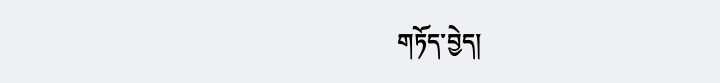གཏོད་བྱེད།